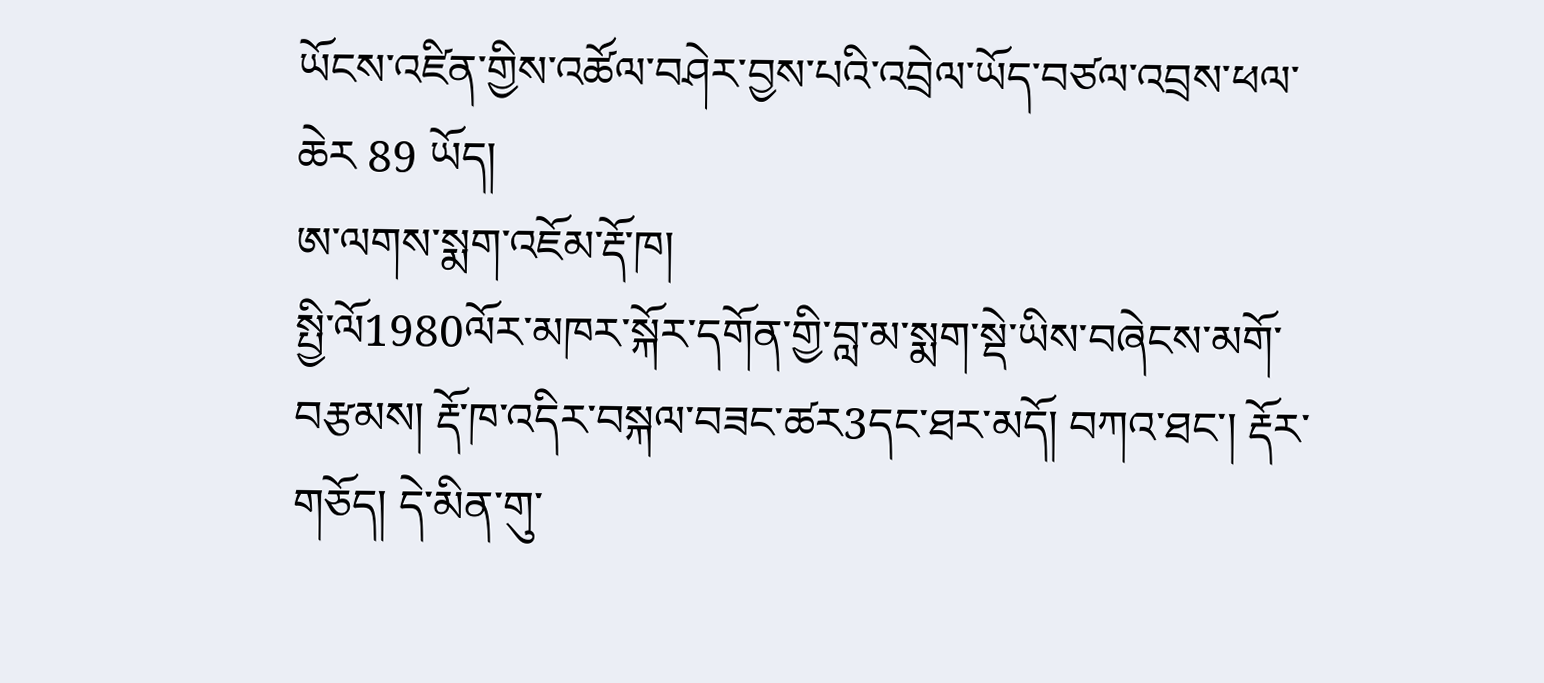ཡོངས་འཛིན་གྱིས་འཚོལ་བཤེར་བྱས་པའི་འབྲེལ་ཡོད་བཙལ་འབྲས་ཕལ་ཆེར 89 ཡོད།
ཨ་ལགས་སྨག་འཇོམ་རྡོ་ཁ།
སྤྱི་ལོ1980ལོར་མཁར་སྐོར་དགོན་གྱི་བླ་མ་སྨག་སྡེ་ཡིས་བཞེངས་མགོ་བརྩམས། རྡོ་ཁ་འདིར་བསྐལ་བཟང་ཚར3དང་ཐར་མདོ། བཀའ་ཐང་། རྡོར་གཅོད། དེ་མིན་གུ་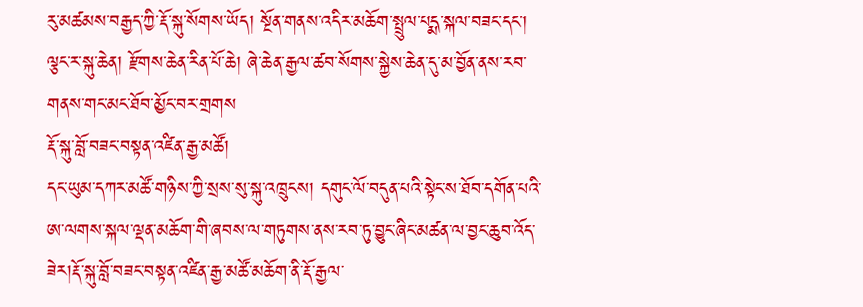རུ་མཚམས་བརྒྱད་ཀྱི་རྡོ་སྐུ་སོགས་ཡོད། སྔོན་གནས་འདིར་མཆོག་སྤྲུལ་པདྨ་སྐལ་བཟང་དང་། ལྕང་ར་སྐུ་ཆེན། རྫོགས་ཆེན་རིན་པོ་ཆེ། ཞེ་ཆེན་རྒྱལ་ཚབ་སོགས་སྐྱེས་ཆེན་དུ་མ་བྱོན་ནས་རབ་གནས་གང་མང་ཐོབ་མྱོང་བར་གྲགས
རྡོ་སྐུ་བློ་བཟང་བསྟན་འཛིན་རྒྱ་མཚོ།
དང་ཡུམ་དཀར་མཚོ་གཉིས་ཀྱི་སྲས་སུ་སྐུ་འཁྲུངས། དགུང་ལོ་བདུན་པའི་སྟེང་ས་ཐོབ་དགོན་པའི་ཨ་ལགས་སྐལ་ལྡན་མཆོག་གི་ཞབས་ལ་གཏུགས་ནས་རབ་ཏུ་བྱུང་ཞིང་མཚན་ལ་བྱང་ཆུབ་འོད་ཟེར།རྡོ་སྐུ་བློ་བཟང་བསྟན་འཛིན་རྒྱ་མཚོ་མཆོག་ནི་རྡོ་རྒྱལ་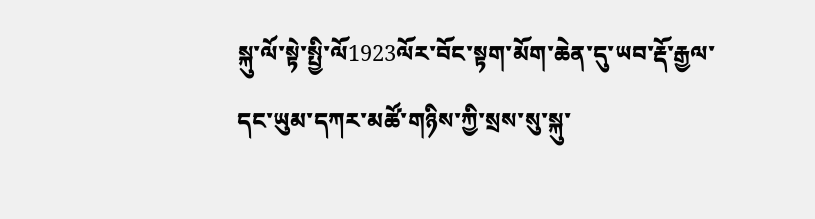སྐུ་ལོ་སྟེ་སྤྱི་ལོ1923ལོར་བོང་སྟག་མོག་ཆེན་དུ་ཡབ་རྡོ་རྒྱལ་དང་ཡུམ་དཀར་མཚོ་གཉིས་ཀྱི་སྲས་སུ་སྐུ་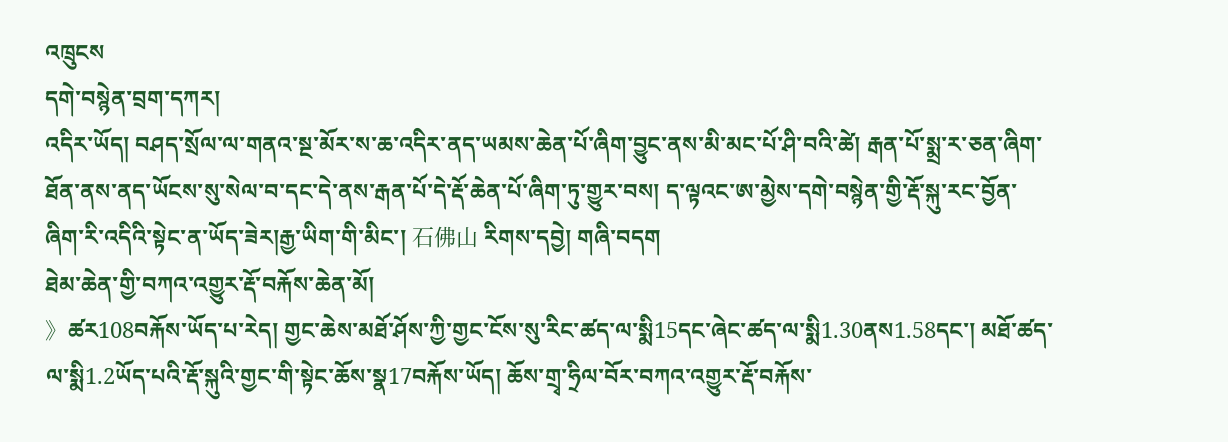འཁྲུངས
དགེ་བསྙེན་བྲག་དཀར།
འདིར་ཡོད། བཤད་སྲོལ་ལ་གནའ་སྔ་མོར་ས་ཆ་འདིར་ནད་ཡམས་ཆེན་པོ་ཞིག་བྱུང་ནས་མི་མང་པོ་ཤི་བའི་ཚེ། རྒན་པོ་སྨྲ་ར་ཅན་ཞིག་ཐོན་ནས་ནད་ཡོངས་སུ་སེལ་བ་དང་དེ་ནས་རྒན་པོ་དེ་རྡོ་ཆེན་པོ་ཞིག་ཏུ་གྱུར་བས། ད་ལྟའང་ཨ་མྱེས་དགེ་བསྙེན་གྱི་རྡོ་སྐུ་རང་བྱོན་ཞིག་རི་འདིའི་སྟེང་ན་ཡོད་ཟེར།རྒྱ་ཡིག་གི་མིང་། 石佛山 རིགས་དབྱེ། གཞི་བདག
ཐེམ་ཆེན་གྱི་བཀའ་འགྱུར་རྡོ་བརྐོས་ཆེན་མོ།
》ཚར108བརྐོས་ཡོད་པ་རེད། གྱང་ཆེས་མཐོ་ཤོས་ཀྱི་གྱང་ངོས་སུ་རིང་ཚད་ལ་སྨི15དང་ཞེང་ཚད་ལ་སྨི1.30ནས1.58དང་། མཐོ་ཚད་ལ་སྨི1.2ཡོད་པའི་རྡོ་སྐུའི་གྱང་གི་སྟེང་ཆོས་སྣ17བརྐོས་ཡོད། ཆོས་གྲྭ་ཧྲིལ་བོར་བཀའ་འགྱུར་རྡོ་བརྐོས་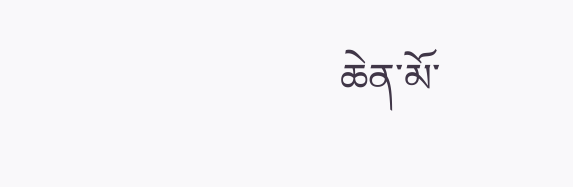ཆེན་མོ་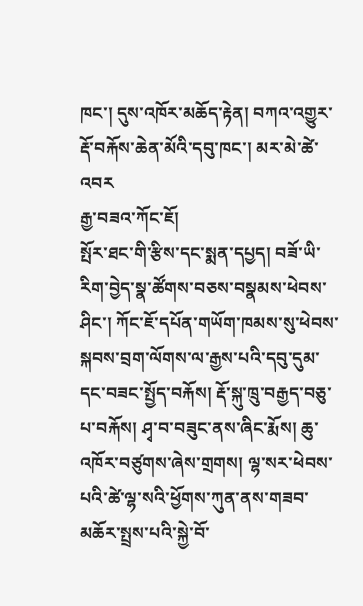ཁང་། དུས་འཁོར་མཆོད་རྟེན། བཀའ་འགྱུར་རྡོ་བརྐོས་ཆེན་མོའི་དབུ་ཁང་། མར་མེ་ཚེ་འབར
རྒྱ་བཟའ་ཀོང་ཇོ།
སྤོར་ཐང་གི་རྩིས་དང་སྨན་དཔྱད། བཟོ་ཡི་རིག་བྱེད་སྣ་ཚོགས་བཅས་བསྣམས་ཕེབས་ཤིང་། ཀོང་ཇོ་དཔོན་གཡོག་ཁམས་སུ་ཕེབས་སྐབས་བྲག་ལོགས་ལ་རྒྱས་པའི་དབུ་དུམ་དང་བཟང་སྤྱོད་བརྐོས། རྡོ་སྐུ་ཁྲུ་བརྒྱད་བཅུ་པ་བརྐོས། ཤྭ་བ་བཟུང་ནས་ཞིང་རྨོས། ཆུ་འཁོར་བཙུགས་ཞེས་གྲགས། ལྷ་སར་ཕེབས་པའི་ཚེ་ལྷ་སའི་ཕྱོགས་ཀུན་ནས་གཟབ་མཆོར་སྤྲས་པའི་སྐྱེ་བོ་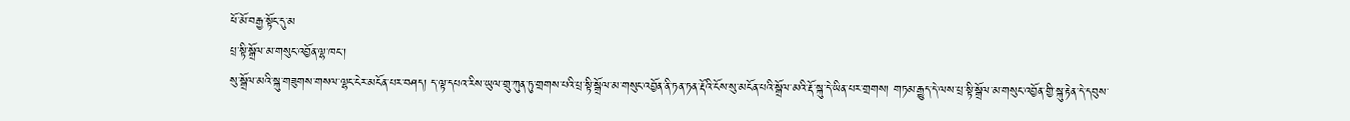ཕོ་མོ་བརྒྱ་སྟོང་དུ་མ
པྲ་སྟི་སྒྲོལ་མ་གསུང་འབྱོན་ལྷ་ཁང་།
སུ་སྒྲོལ་མའི་སྐུ་གཟུགས་གསལ་ལྷང་ངེར་མངོན་པར་བཤད། ད་ལྟ་དཔའ་རིས་ཡུལ་གྲུ་ཀུན་ཏུ་གྲགས་པའི་པྲ་སྟི་སྒྲོལ་མ་གསུང་འབྱོན་ནི་ཏན་ཏན་རྡོའི་ངོས་སུ་མངོན་པའི་སྒྲོལ་མའི་རྡོ་སྐུ་དེ་ཡིན་པར་གྲགས། གཏམ་རྒྱུད་དེ་ལས་པྲ་སྟི་སྒྲོལ་མ་གསུང་འབྱོན་གྱི་སྐུ་རྟེན་དེ་དབུས་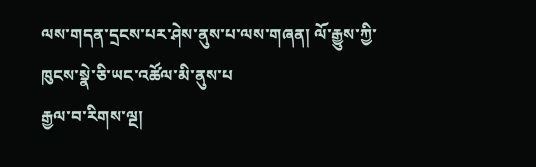ལས་གདན་དྲངས་པར་ཤེས་ནུས་པ་ལས་གཞན། ལོ་རྒྱུས་ཀྱི་ཁུངས་སྣེ་ཅི་ཡང་འཚོལ་མི་ནུས་པ
རྒྱལ་བ་རིགས་ལྔ།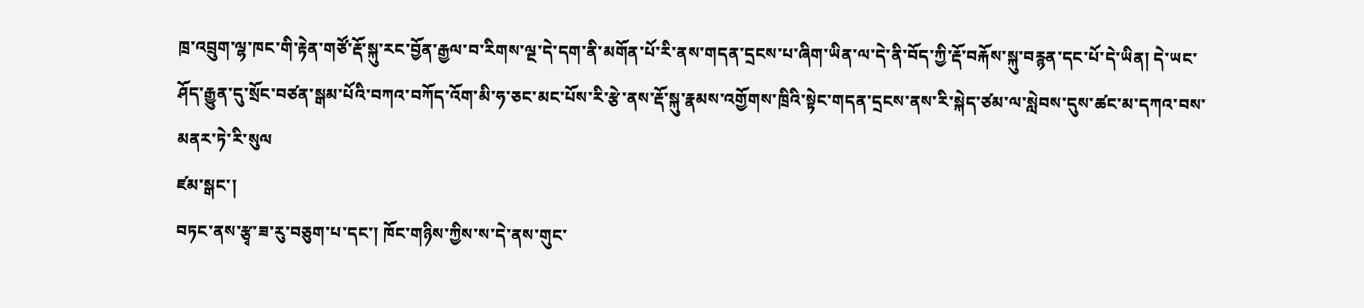ཁྲ་འབྲུག་ལྷ་ཁང་གི་རྟེན་གཙོ་རྡོ་སྐུ་རང་བྱོན་རྒྱལ་བ་རིགས་ལྔ་དེ་དག་ནི་མགོན་པོ་རི་ནས་གདན་དྲངས་པ་ཞིག་ཡིན་ལ་དེ་ནི་བོད་ཀྱི་རྡོ་བརྐོས་སྐུ་བརྙན་དང་པོ་དེ་ཡིན། དེ་ཡང་ཤོད་རྒྱུན་དུ་སྲོང་བཙན་སྒམ་པོའི་བཀའ་བཀོད་འོག་མི་ཧ་ཅང་མང་པོས་རི་རྩེ་ནས་རྡོ་སྐུ་རྣམས་འགྱོགས་ཁྲིའི་སྟེང་གདན་དྲངས་ནས་རི་སྐེད་ཙམ་ལ་སླེབས་དུས་ཚང་མ་དཀའ་བས་མནར་ཏེ་རི་སུལ
ཛམ་སྒང་།
བཏང་ནས་རྩྭ་ཟ་རུ་བཅུག་པ་དང་། ཁོང་གཉིས་ཀྱིས་ས་དེ་ནས་གུང་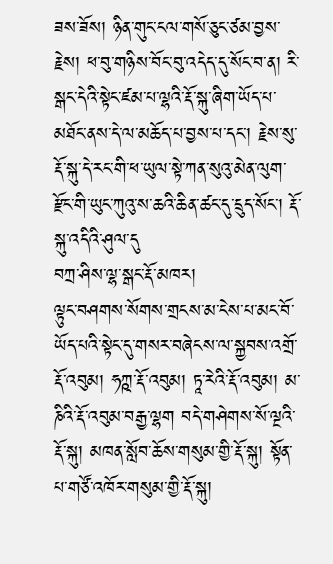ཟས་ཟོས། ཉིན་གུང་ངལ་གསོ་ཅུང་ཙམ་བྱས་རྗེས། ཕ་བུ་གཉིས་བོང་བུ་འདེད་དུ་སོང་བ་ན། རི་སྒང་དེའི་སྟེང་ཛམ་པ་ལྷའི་རྡོ་སྐུ་ཞིག་ཡོད་པ་མཐོང་ནས་དེ་ལ་མཆོད་པ་བྱས་པ་དང་། རྗེས་སུ་རྡོ་སྐུ་དེ་རང་གི་ཕ་ཡུལ་སྟེ་ཀན་སུའུ་མེན་ལུག་རྫོང་གི་ཡུང་ཀུའུ་ས་ཆའི་ཆིན་ཚང་དུ་དྲུད་སོང་། རྡོ་སྐུ་འདིའི་ཤུལ་དུ
བཀྲ་ཤིས་ལྷ་སྒང་རྡོ་མཁར།
ལྟུང་བཤགས་སོགས་གྲངས་མ་ངེས་པ་མང་བོ་ཡོད་པའི་སྟེང་དུ་གསར་བཞེངས་ལ་སྐྱབས་འགྲོ་རྡོ་འབུམ། ཧཀྵ་རྡོ་འབུམ། ཏཱ་རེའི་རྡོ་འབུམ། མ་ཎིའི་རྡོ་འབུམ་བརྒྱ་ལྷག བདེ་གཤེགས་སོ་ལྔའི་རྡོ་སྐུ། མཁན་སློབ་ཆོས་གསུམ་གྱི་རྡོ་སྐུ། སྟོན་པ་གཙོ་འཁོར་གསུམ་གྱི་རྡོ་སྐུ།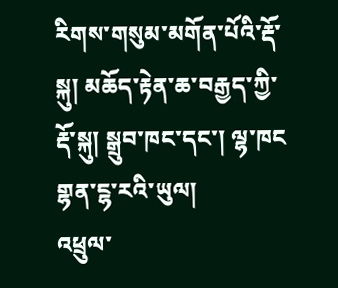རིགས་གསུམ་མགོན་པོའི་རྡོ་སྐུ། མཆོད་རྟེན་ཆ་བརྒྱད་ཀྱི་རྡོ་སྐུ། སྒྲུབ་ཁང་དང་། ལྷ་ཁང
གྷན་ངྷ་རའི་ཡུལ།
འཕྲུལ་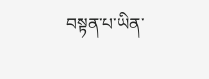བསྟན་པ་ཡིན་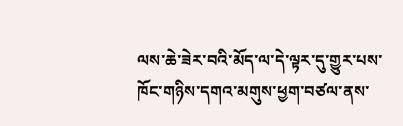ལས་ཆེ་ཟེར་བའི་མོད་ལ་དེ་ལྟར་དུ་གྱུར་པས་ཁོང་གཉིས་དགའ་མགུས་ཕྱག་བཙལ་ནས་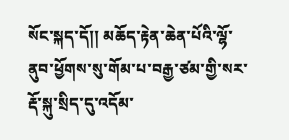སོང་སྐད་དོ།། མཆོད་རྟེན་ཆེན་པོའི་ལྷོ་ནུབ་ཕྱོགས་སུ་གོམ་པ་བརྒྱ་ཙམ་གྱི་སར་རྡོ་སྐུ་སྲིད་དུ་འདོམ་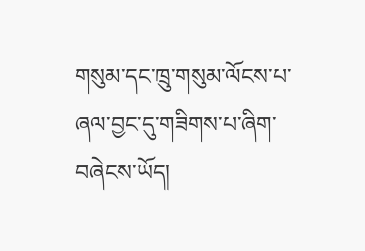གསུམ་དང་ཁྲུ་གསུམ་ལོངས་པ་ཞལ་བྱང་དུ་གཟིགས་པ་ཞིག་བཞེངས་ཡོད།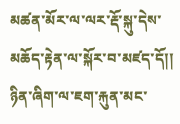མཚན་མོར་ལ་ལར་རྡོ་སྐུ་དེས་མཆོད་རྟེན་ལ་སྐོར་བ་མཛད་དོ།། ཉིན་ཞིག་ལ་ཇག་རྐུན་མང་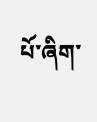པོ་ཞིག་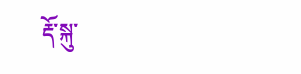རྡོ་སྐུ་